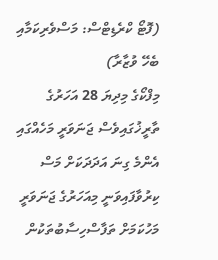(ފޮޓޯ ކްރެޑިޓްސް: މަސްވެރިކަމާއި ބެހޭ ވުޒާރާ)
މިފްކޯގެ މިދިޔަ 28 އަހަރުގެ ތާރީޚުގައިވެސް ޖަނަވަރީ މަހެއްގައި އެންމެ ގިނަ އަދަދަކަށް މަސް ކިރުވާފައިވަނީ މިއަހަރުގެ ޖަނަވަރީ މަހުކަމަށް ތަފާސްހިސާބުތަކުން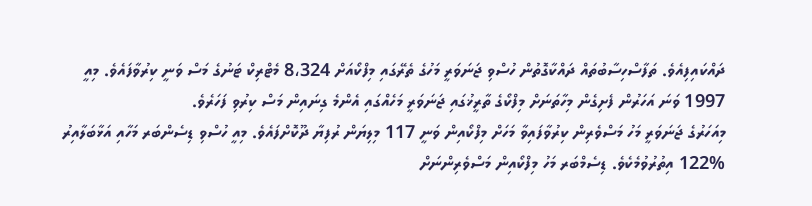ދައްކައިފިއެވެ. ތަފާސްހިސާބުތައް ދައްކާގޮތުން ހުސްވި ޖަނަވަރީ މަހުގެ ތެރޭގައި މިފްކޯއަށް 8،324 މެޓްރިކް ޓަނުގެ މަސް ވަނީ ކިރުވާފައެވެ. މިއީ 1997 ވަނަ އަހަރުން ފެށިގެން މިހާތަނަށް މިފްކޯގެ ތާރީޚުގައި ޖަނަވަރީ މަހެއްގައި އެންމެ ގިނައިން މަސް ކިރުވި ފަހަރެވެ.
މިއަހަރުގެ ޖަނަވަރީ މަހު މަސްވެރިން ކިރުވާފައިވާ މަހަށް މިފްކޯއިން ވަނީ 117 މިލިޔަން ރުފިޔާ ދޫކޮށްފައެވެ. މިއީ ހުސްވި ޑިސެންބަރ މަހާއި އަޅާބަލާއިރު %122 އިތުރުވުމެކެވެ. ޑިސެމްބަރ މަހު މިފްކޯއިން މަސްވެރިންނަށް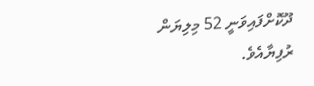ދޫކޮށްފައިވަނީ 52 މިލިޔަން ރުފިޔާއެވެ.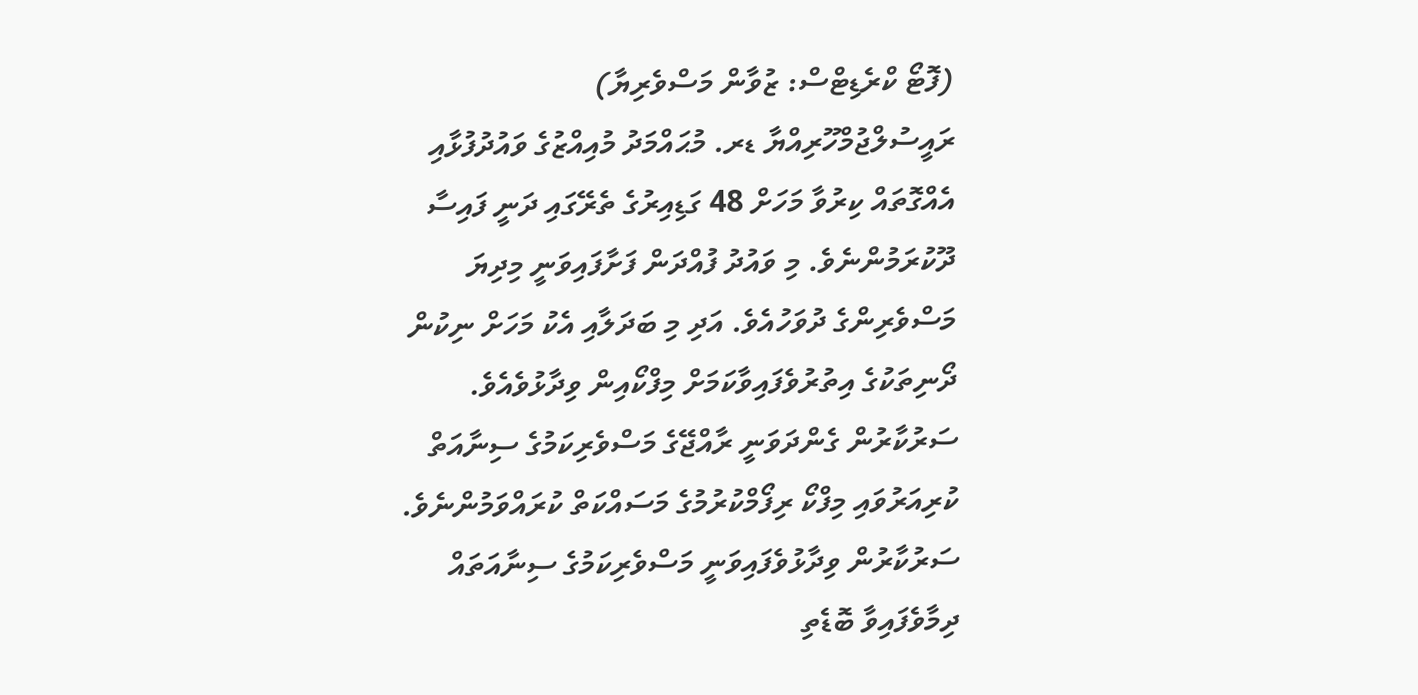(ފޮޓޯ ކްރެޑިޓްސް: ޒުވާން މަސްވެރިޔާ)
ރައީސުލްޖުމްހޫރިއްޔާ ޑރ. މުޙައްމަދު މުއިއްޒުގެ ވައުދުފުޅާއި އެއްގޮތައް ކިރުވާ މަހަށް 48 ގަޑިއިރުގެ ތެރޭގައި ދަނީ ފައިސާ ދޫކުރަމުންނެވެ. މި ވައުދު ފުއްދަން ފަށާފައިވަނީ މިދިޔަ މަސްވެރިންގެ ދުވަހުއެވެ. އަދި މި ބަދަލާއި އެކު މަހަށް ނިކުން ދޯނިތަކުގެ އިތުރުވެފައިވާކަމަށް މިފްކޯއިން ވިދާޅުވެއެވެ. ސަރުކާރުން ގެންދަވަނީ ރާއްޖޭގެ މަސްވެރިކަމުގެ ސިނާއަތް ކުރިއަރުވައި މިފްކޯ ރިފޯމްކުރުމުގެ މަސައްކަތް ކުރައްވަމުންނެވެ. ސަރުކާރުން ވިދާޅުވެފައިވަނީ މަސްވެރިކަމުގެ ސިނާއަތައް ދިމާވެފައިވާ ބޮޑެތި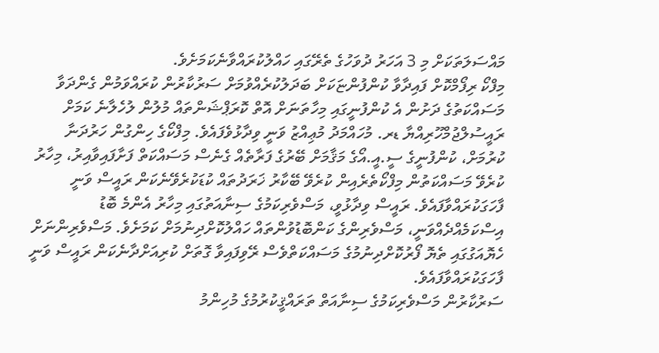މައްސަލަތަކަށް މި 3 އަހަރު ދުވަހުގެ ތެރޭގައި ހައްލުކުރައްވާނެކަމަށެވެ.
މިފްކޯ ރިފޯމްކޮށް ފައިދާވާ ކުންފުންޏަކަށް ބަދަލުކުރެއްވުމަށް ސަރުކާރުން ކުރައްވަމުން ގެންދަވާ މަސައްކަތުގެ ދަށުން އެ ކުންފުނީގައި މިހާތަނަށް އޮތް ކޮރަޕްޝަންތައް މުލުން ލުހެލާނެ ކަމަށް ރައީސުލްޖުމްހޫރިއްޔާ ޑރ. މުހައްމަދު މުޢިއްޒު ވަނީ ވިދާޅުވެފައެވެ. މިފްކޯގެ ހިންގުން ހަރުދަނާ ކުރުމަށް، ކުންފުނީގެ ސީ.އީ.އޯގެ މަޤާމަށް ބޭރުގެ ފަރާތެއް ގެނެސް މަސައްކަތް ފަށާފައިވާއިރު، މިހާރު ކުރެވޭ މަސައްކަތުން މިފްކޯތެރެއިން ކުރެވޭ ބޭކާރު ޚަރަދުތައް ކުޑަކުރެވޭނެކަން ރައީސް ވަނީ ފާހަގަކުރައްވާފައެވެ. ރައީސް ވިދާޅުވީ، މަސްވެރިކަމުގެ ސިނާއަތުގައި މިހާރު އެންމެ ބޮޑު އިސްކަމެއްދެއްވަނީ، މަސްވެރިންގެ ކަންބޮޑުވުންތައް ހައްލުކޮށްދިނުމަށް ކަމަށެވެ. މަސްވެރިންނަށް ހެޔޮއަގުގައި ތެޔޮ ފޯރުކޮށްދިނުމުގެ މަސައްކަތްވެސް ރޭވިފައިވާ ގޮތަށް ކުރިއަށްދާނެކަން ރައީސް ވަނީ ފާހަގަކުރައްވާފައެވެ.
ސަރުކާރުން މަސްވެރިކަމުގެ ސިނާއަތް ތަރައްޤީކުރުމުގެ މުހިންމު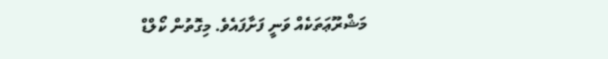މަޝްރޫޢަތަކެއް ވަނީ ފަށާފައެވެ. މިގޮތުން ކޯލްޑް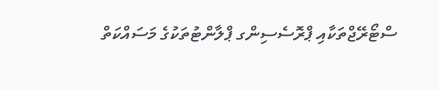ސްޓޯރޭޖްތަކާއި ޕްރޮސެސިންގ ޕްލާންޓުތަކުގެ މަސައްކަތް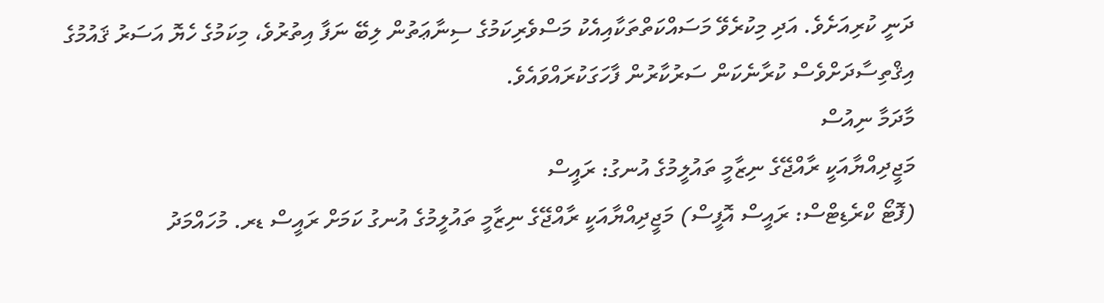ދަނީ ކުރިއަށެވެ. އަދި މިކުރެވޭ މަސައްކަތްތަކާއިއެކު މަސްވެރިކަމުގެ ސިނާޢަތުން ލިބޭ ނަފާ އިތުރުވެ، މިކަމުގެ ހެޔޮ އަސަރު ޤައުމުގެ އިޤްތިސާދަށްވެސް ކުރާނެކަން ސަރުކާރުން ފާހަގަކުރައްވައެވެ.
މާދަމާ ނިއުސް
މަޖީދިއްޔާއަކީ ރާއްޖޭގެ ނިޒާމީ ތައުލީމުގެ އުނގު: ރައީސް
(ފޮޓޯ ކްރެޑިޓްސް: ރައީސް އޮފީސް) މަޖީދިއްޔާއަކީ ރާއްޖޭގެ ނިޒާމީ ތައުލީމުގެ އުނގު ކަމަށް ރައީސް ޑރ. މުހައްމަދު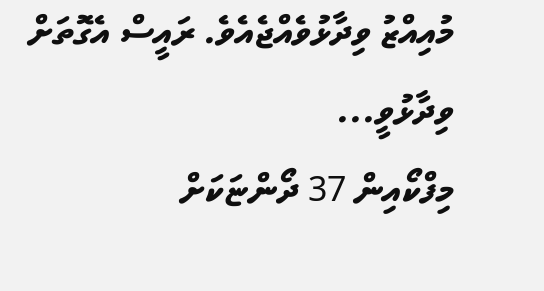މުއިއްޒު ވިދާޅުވެއްޖެއެވެ. ރައީސް އެގޮތަށް ވިދާޅުވީ...
މިފްކޯއިން 37 ދޯންޏަކަށް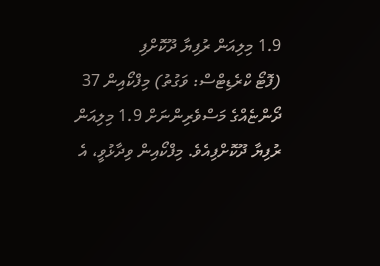1.9 މިލިއަން ރުފިޔާ ދޫކޮށްފި
(ފޮޓޯ ކްރެޑިޓްސް: ވަގުތު) މިފްކޯއިން 37 ދޯންޏެއްގެ މަސްވެރިންނަށް 1.9 މިލިއަން ރުފިޔާ ދޫކޮށްފިއެވެ. މިފްކޯއިން ވިދާޅުވީ، އެ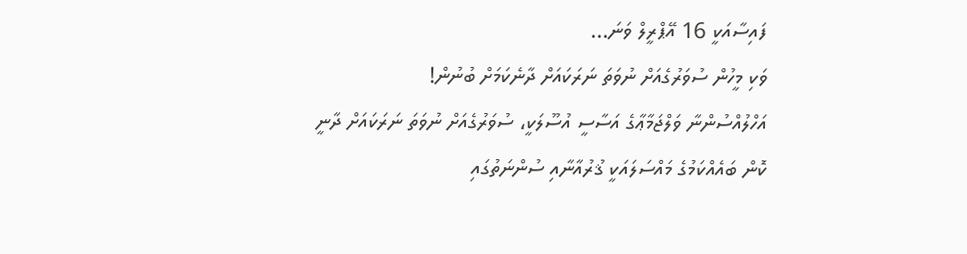ފައިސާއަކީ 16 އޭޕްރީލް ވަނަ...
ވަކި މީހުން ސުވަރުގެއަށް ނުވަތަ ނަރަކައަށް ދާނެކަމަށް ބުނުން!
އަހްލުއްސުންނާ ވަލްޖަމާޢާގެ އަސާސީ އުސޫލަކީ، ސުވަރުގެއަށް ނުވަތަ ނަރަކައަށް ދާނީ ކޮން ބައެއްކަމުގެ މައްސަލައަކީ ޤުރުއާނާއި ސުންނަތުގައި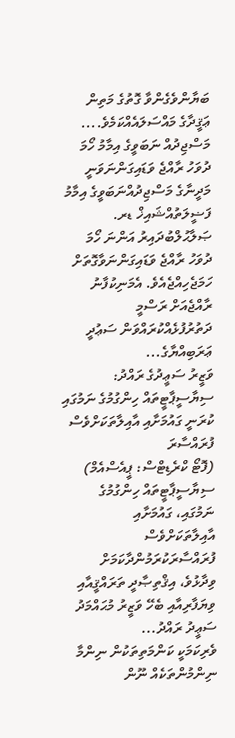ބަޔާންވެގެންވާ ގޮތުގެ މަތިން ޢަޤީދާގެ މައްސަލައެއްކަމެވެ....
މަސްޖިދުއް ނަބަވީގެ އިމާމު ހޯމަ ދުވަހު ރާއްޖެ ވަޑައިގަންނަވަނީ
މަދީނާގެ މަސްޖިދުއްނަބަވީގެ އިމާމު ފަޟީލަތުއްޝައިޚް ޑރ. ޞަލާޙުލްބުދައިރު އަންނަ ހޯމަ ދުވަހު ރާއްޖެ ވަޑައިގަންނަވާގޮތަށް ހަމަޖެހިއްޖެއެވެ. އެމަނިކުފާނު ރާއްޖެއަށް ރަސްމީ ދަތުރުފުޅެއްކުރައްވަން ސަޢުދީ ޢަރަބިއްޔާގެ...
ވަޒީރު ސަޢީދުގެ ރައްދު: ސިޔާސީޕާޓީތައް ހިންގުމުގެ ނަމުގައި ކުރަނީ ގައުމަށާއި އާއިލާތަކަށްވެސް ފުރައްސާރަ
(ފޮޓޯ ކްރެޑިޓްސް: ޕީއެސްއެމް) ސިޔާސީޕާޓީތައް ހިންގުމުގެ ނަމުގައި، ގައުމަށާއި އާއިލާތަކަށްވެސް ފުރައްސާރަކުރަމުންދާކަމަށް ވިދާޅުވެ، އިޤްތިޞާދީ ތަރައްޤީއާއި ވިޔަފާރިއާއި ބެހޭ ވަޒީރު މުޙައްމަދު ސަޢީދު ރައްދު...
ވެރިކަމަކީ ކަންމަތިތަކުން ނިންމާ ނިންމުންތަކެއް ނޫން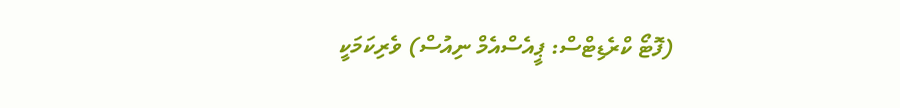(ފޮޓޯ ކްރެޑިޓްސް: ޕީއެސްއެމް ނިއުސް) ވެރިކަމަކީ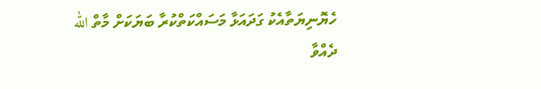ހެޔޮނިޔަތާއެކު ގަދައަޅާ މަސައްކަތްކުރާ ބަޔަކަށް މާތް الله ދެއްވާ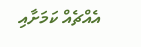އެއްޗެއް ކަމަށާއި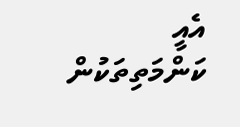އެއީ ކަންމަތިތަކުން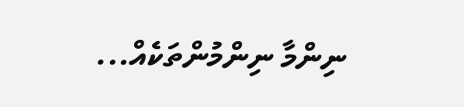ނިންމާ ނިންމުންތަކެއް...